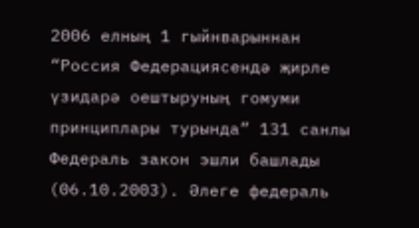2006 елның 1 гыйнварыннан “Россия Федерациясендә җирле үзидарә оештыруның гомуми принциплары турында” 131 санлы Федераль закон эшли башлады (06.10.2003). Әлеге федераль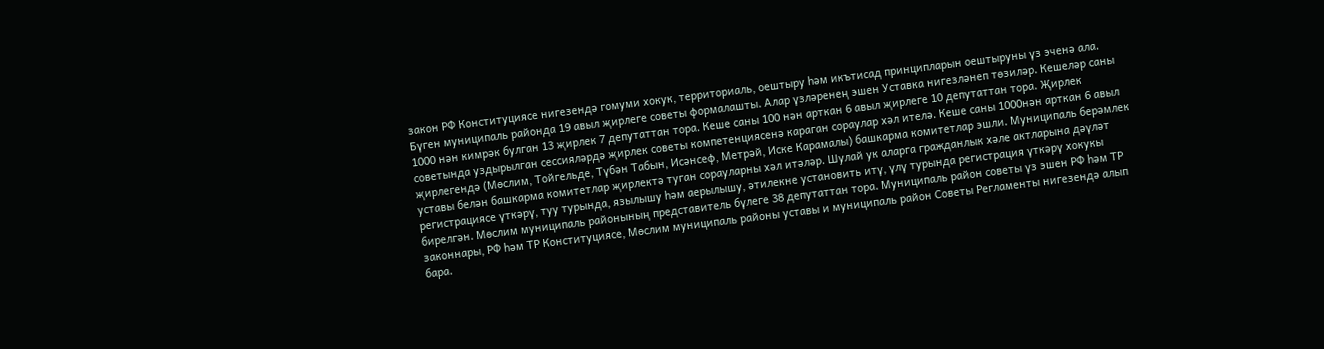закон РФ Конституциясе нигезендә гомуми хокук, территориаль, оештыру һәм икътисад принципларын оештыруны үз эченә ала. Бүген муниципаль районда 19 авыл җирлеге советы формалашты. Алар үзләренең эшен Уставка нигезләнеп төзиләр. Кешеләр саны 1000 нән кимрәк булган 13 җирлек 7 депутаттан тора. Кеше саны 100 нән арткан 6 авыл җирлеге 10 депутаттан тора. Җирлек советында уздырылган сессияләрдә җирлек советы компетенциясенә караган сораулар хәл ителә. Кеше саны 1000нән арткан 6 авыл җирлегендә (Мөслим, Тойгельде, Түбән Табын, Исәнсеф, Метрәй, Иске Карамалы) башкарма комитетлар эшли. Муниципаль берәмлек уставы белән башкарма комитетлар җирлектә туган сорауларны хәл итәләр. Шулай ук аларга гражданлык хәле актларына дәүләт регистрациясе үткәрү, туу турында, язылышу һәм аерылышу, әтилекне установить итү, үлү турында регистрация үткәрү хокукы бирелгән. Мөслим муниципаль районының представитель бүлеге 38 депутаттан тора. Муниципаль район советы үз эшен РФ һәм ТР законнары, РФ һәм ТР Конституциясе, Мөслим муниципаль районы уставы и муниципаль район Советы Регламенты нигезендә алып бара.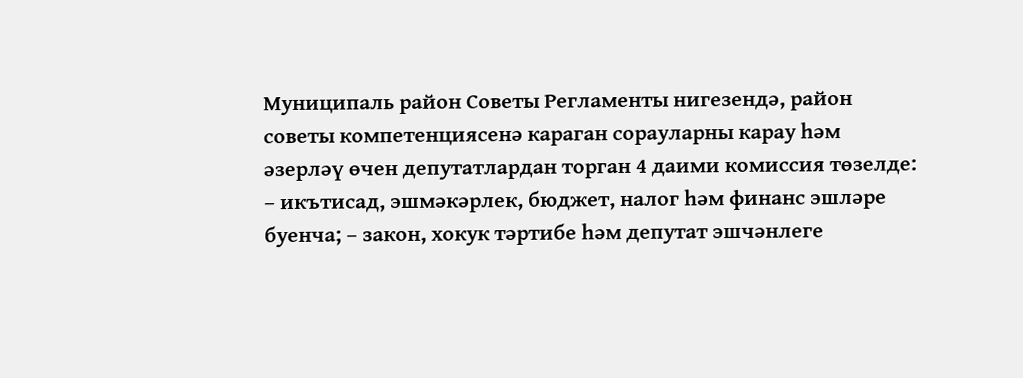Муниципаль район Советы Регламенты нигезендә, район советы компетенциясенә караган сорауларны карау һәм әзерләү өчен депутатлардан торган 4 даими комиссия төзелде: – икътисад, эшмәкәрлек, бюджет, налог һәм финанс эшләре буенча; – закон, хокук тәртибе һәм депутат эшчәнлеге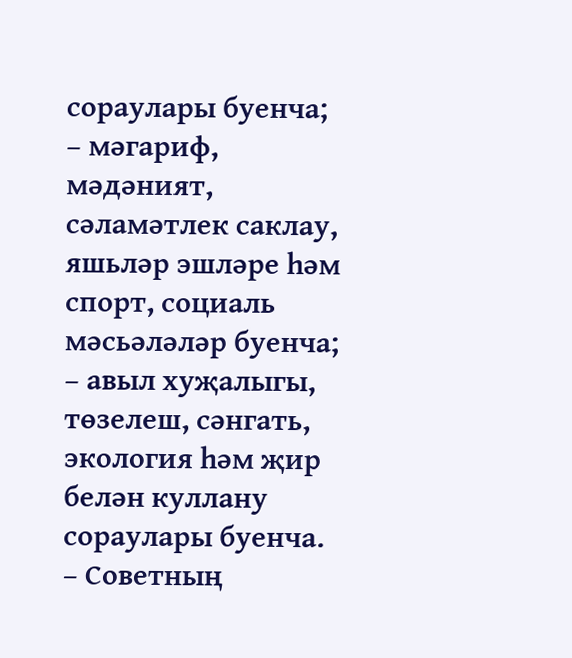сораулары буенча; – мәгариф, мәдәният, сәламәтлек саклау, яшьләр эшләре һәм спорт, социаль мәсьәләләр буенча; – авыл хуҗалыгы, төзелеш, сәнгать, экология һәм җир белән куллану сораулары буенча. – Советның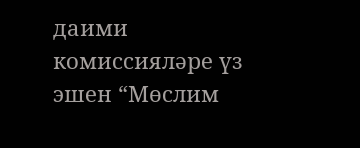даими комиссияләре үз эшен “Мөслим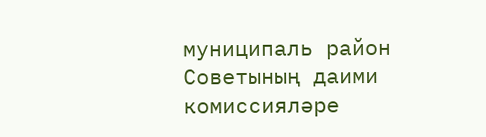муниципаль район Советының даими комиссияләре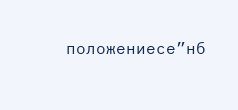положениесе”нб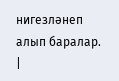нигезләнеп алып баралар.
|